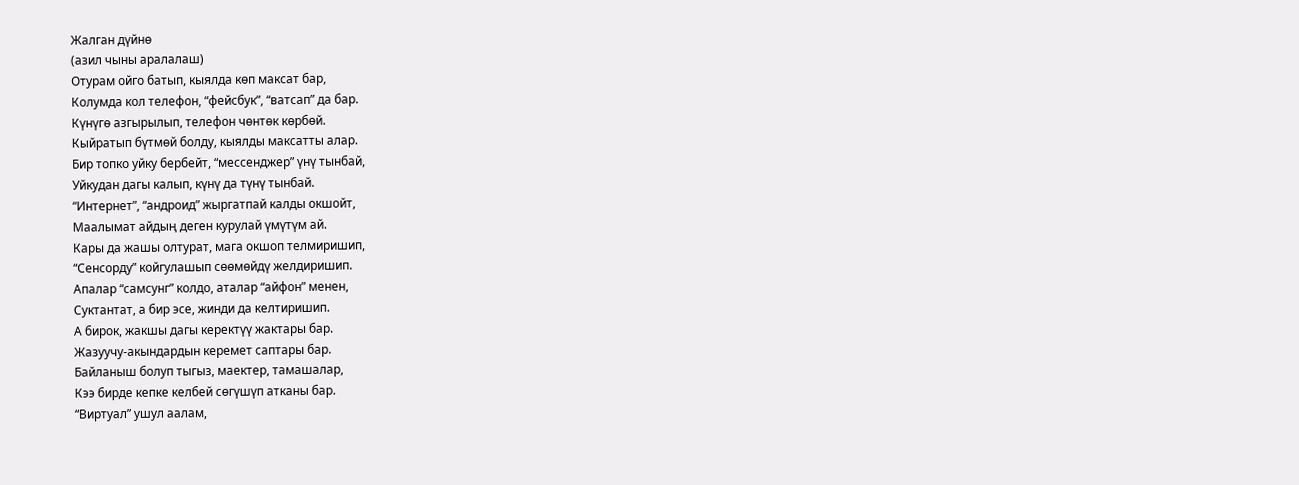Жалган дүйнө
(азил чыны аралалаш)
Отурам ойго батып, кыялда көп максат бар,
Колумда кол телефон, “фейсбук”, “ватсап” да бар.
Күнүгө азгырылып, телефон чөнтөк көрбөй.
Кыйратып бүтмөй болду, кыялды максатты алар.
Бир топко уйку бербейт, “мессенджер” үнү тынбай,
Уйкудан дагы калып, күнү да түнү тынбай.
“Интернет”, “андроид” жыргатпай калды окшойт,
Маалымат айдың деген курулай үмүтүм ай.
Кары да жашы олтурат, мага окшоп телмиришип,
“Сенсорду” койгулашып сөөмөйдү желдиришип.
Апалар “самсунг” колдо, аталар “айфон” менен,
Суктантат, а бир эсе, жинди да келтиришип.
А бирок, жакшы дагы керектүү жактары бар.
Жазуучу-акындардын керемет саптары бар.
Байланыш болуп тыгыз, маектер, тамашалар,
Кээ бирде кепке келбей сөгүшүп атканы бар.
“Виртуал” ушул аалам,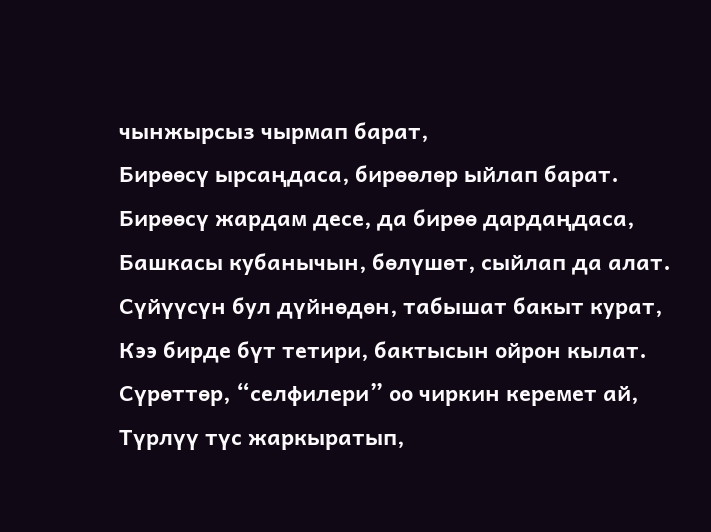чынжырсыз чырмап барат,
Бирөөсү ырсаңдаса, бирөөлөр ыйлап барат.
Бирөөсү жардам десе, да бирөө дардаңдаса,
Башкасы кубанычын, бөлүшөт, сыйлап да алат.
Сүйүүсүн бул дүйнөдөн, табышат бакыт курат,
Кээ бирде бүт тетири, бактысын ойрон кылат.
Сүрөттөр, “селфилери” оо чиркин керемет ай,
Түрлүү түс жаркыратып,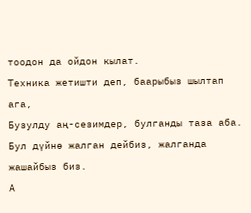тоодон да ойдон кылат.
Техника жетишти деп, баарыбыз шылтап ага,
Бузулду аң-сезимдер, булганды таза аба.
Бул дүйнө жалган дейбиз, жалганда жашайбыз биз.
А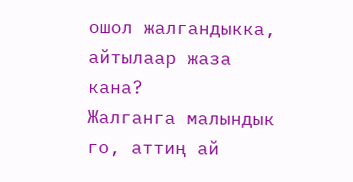ошол жалгандыкка, айтылаар жаза кана?
Жалганга малындык го, аттиң ай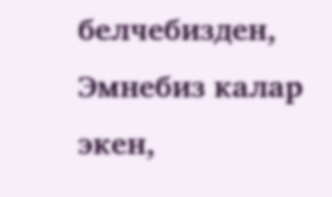белчебизден,
Эмнебиз калар экен,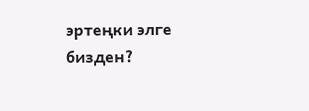эртеңки элге бизден?